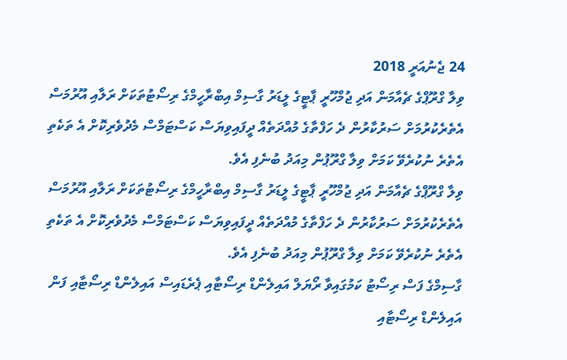24 ޖެނުއަރީ 2018
ވިލާ ގްރޫޕްގެ ޗެއާމަން އަދި ޖުމްހޫރީ ޕާޓީގެ ލީޑަރު ގާސިމް އިބްރާހީމްގެ ރިސޯޓުތަކަށް ރަލާއި އޫރުމަސް އެތެރެކުރުމަށް ސަރުކާރުން ދެ ހަފްތާގެ މުއްދަތެއް ދީފައިވިޔަސް ކަސްޓަމްސް މެދުވެރިކޮށް އެ ތަކެތި އެތެރެ ނުކުރެވޭ ކަމަށް ވިލާ ގްރޫޕުން މިއަދު ބުނެފި އެވެ.
ވިލާ ގްރޫޕްގެ ޗެއާމަން އަދި ޖުމްހޫރީ ޕާޓީގެ ލީޑަރު ގާސިމް އިބްރާހީމްގެ ރިސޯޓުތަކަށް ރަލާއި އޫރުމަސް އެތެރެކުރުމަށް ސަރުކާރުން ދެ ހަފްތާގެ މުއްދަތެއް ދީފައިވިޔަސް ކަސްޓަމްސް މެދުވެރިކޮށް އެ ތަކެތި އެތެރެ ނުކުރެވޭ ކަމަށް ވިލާ ގްރޫޕުން މިއަދު ބުނެފި އެވެ.
ގާސިމްގެ ފަސް ރިސޯޓު ކަމުގައިވާ ރޯޔަލް އައިލެންޑް ރިސޯޓާއި ޕެރެޑައިސް އައިލެންޑް ރިސޯޓާއި ފަން އައިލެންޑް ރިސޯޓާއި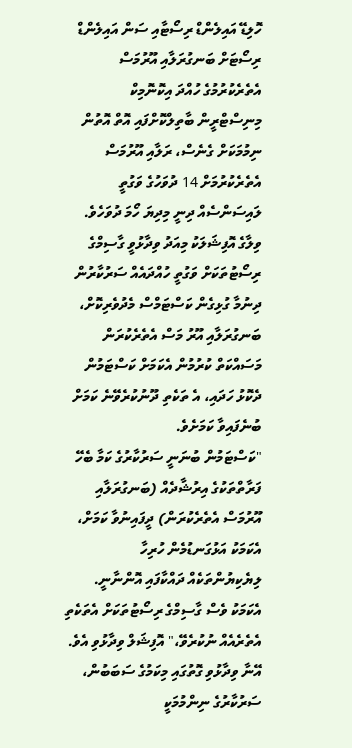ހޮލިޑޭ އައިލެންޑް ރިސޯޓާއި ސަން އައިލެންޑް ރިސޯޓަށް ބަނގުރަލާއި އޫރުމަސް އެތެރެކުރުމުގެ ހުއްދަ އިކޮނޮމިކް މިނިސްޓްރީން ބާތިލްކޮށްފައި އޮތް އޮތުން ނިމުމަކަށް ގެނެސް، ރަލާއި އޫރުމަސް އެތެރެކުރުމަށް 14 ދުވަހުގެ ވަގުތީ ލައިސަންސެއް ދިނީ މިދިޔަ ހޯމަ ދުވަހެވެ.
ވިލާގެ އޮފިޝަލަކު މިއަދު ވިދާޅުވީ ގާސިމްގެ ރިސޯޓުތަކަށް ވަގުތީ ހުއްދައެއް ސަރުކާރުން ދިނުމާ ގުޅިގެން ކަސްޓަމްސް މެދުވެރިކޮށް، ބަނގުރަލާއި އޫރު މަސް އެތެރެކުރަން މަސައްކަތް ކުރުމުން އެކަމަށް ކަސްޓަމުން ދެކޮޅު ހަދައި، އެ ތަކެތި ދޫނުކުރެވޭނެ ކަމަށް ބުނެފައިވާ ކަމަށެވެ.
"ކަސްޓަމުން ބުނަނީ ސަރުކާރުގެ ކަމާ ބެހޭ ފަރާތްތަކުގެ އިރުޝާދެއް (ބަނގުރަލާއި އޫރުމަސް އެތެރެކުރަން) ދީފައިނުވާ ކަމަށް، އެކަމަކު އަޅުގަނޑުމެން ހުރިހާ ލިޔެކިޔުންތަކެއް ދައްކާފައި އޮންނާނީ. އެކަމަކު ވެސް ގާސިމްގެ ރިސޯޓުތަކަށް އެތަކެތި އެތެރެއެއް ނުކުރެވޭ،" އޮފިޝަލް ވިދާޅުވި އެވެ.
އޭނާ ވިދާޅުވި ގޮތުގައި މިކަމުގެ ސަބަބުން، ސަރުކާރުގެ ނިންމުމަކީ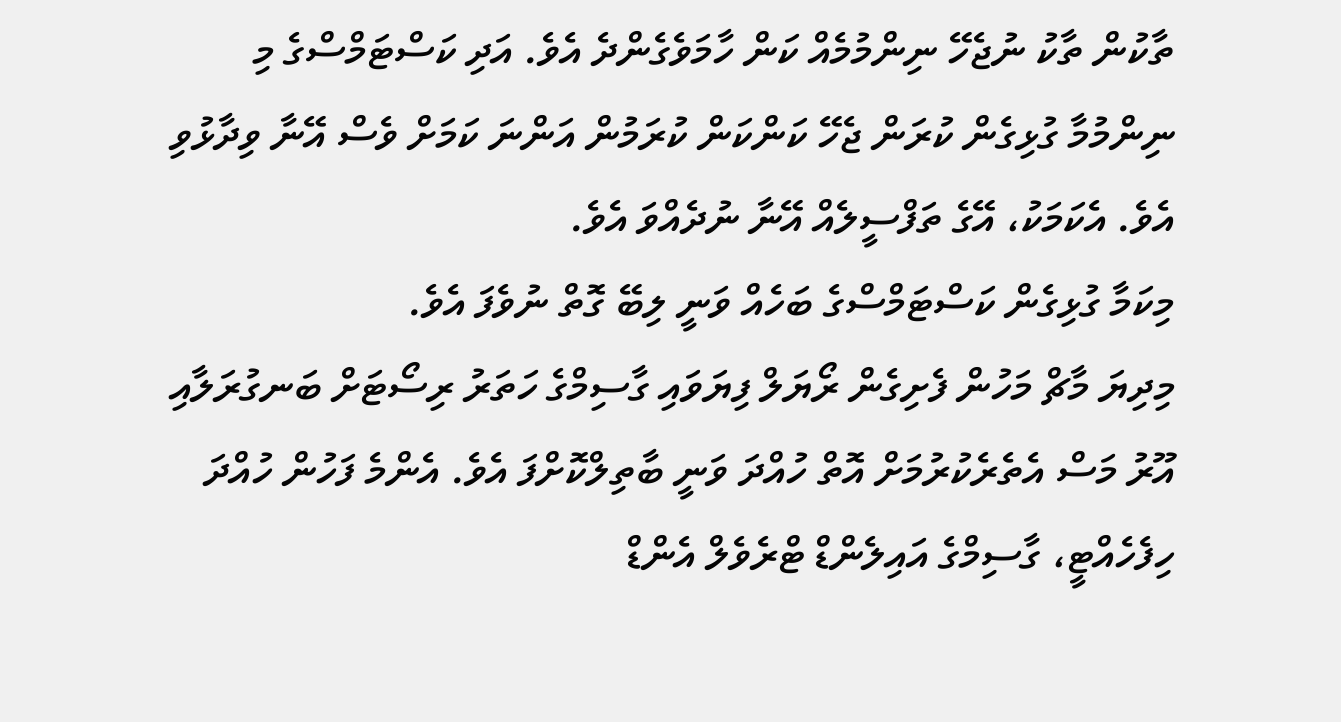ތާކުން ތާކު ނުޖެހޭ ނިންމުމެއް ކަން ހާމަވެގެންދެ އެވެ. އަދި ކަސްޓަމްސްގެ މި ނިންމުމާ ގުޅިގެން ކުރަން ޖެހޭ ކަންކަން ކުރަމުން އަންނަ ކަމަށް ވެސް އޭނާ ވިދާޅުވި އެވެ. އެކަމަކު، އޭގެ ތަފްސީލެއް އޭނާ ނުދެއްވަ އެވެ.
މިކަމާ ގުޅިގެން ކަސްޓަމްސްގެ ބަހެއް ވަނީ ލިބޭ ގޮތް ނުވެފަ އެވެ.
މިދިޔަ މާޗް މަހުން ފެށިގެން ރޯޔަލް ފިޔަވައި ގާސިމްގެ ހަތަރު ރިސޯޓަށް ބަނގުރަލާއި އޫރު މަސް އެތެރެކުރުމަށް އޮތް ހުއްދަ ވަނީ ބާތިލްކޮށްފަ އެވެ. އެންމެ ފަހުން ހުއްދަ ހިފެހެއްޓީ، ގާސިމްގެ އައިލެންޑް ޓްރެވެލް އެންޑް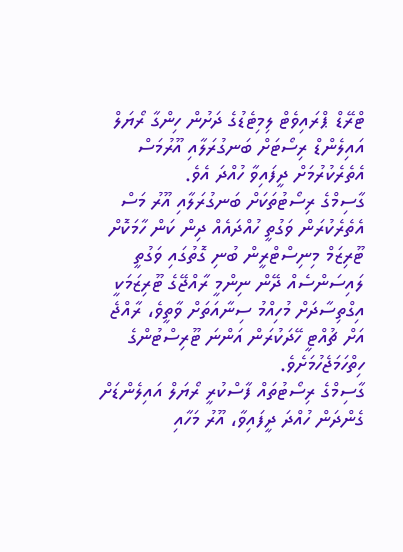ޓްރޭޑް ޕްރައިވެޓް ލިމިޓެޑުގެ ދަށުން ހިންގާ ރޯޔަލް އައިލެންޑް ރިސޯޓަށް ބަނގުރަލާއި އޫރުމަސް އެތެރެކުރުމަށް ދީފައިވާ ހުއްދަ އެވެ.
ގާސިމްގެ ރިސޯޓުތަކަށް ބަނގުރަލާއި އޫރު މަސް އެތެރެކުރަން ވަގުތީ ހުއްދައެއް ދިން ކަން ހާމަކޮށް ޓޫރިޒަމް މިނިސްޓްރީން ބުނި ގޮތުގައި ވަގުތީ ލައިސަންސެއް ދޭން ނިންމީ ރާއްޖޭގެ ޓޫރިޒަމަކީ އިގްތިސާދަށް މުހިއްމު ސިނާއަތަށް ވާތީވެ، ރާއްޖެ އަށް ޗުއްޓީ ހޭދަކުރަން އަންނަ ޓޫރިސްޓުންގެ ހިތްހަމަޖެހުމަށެވެ.
ގާސިމްގެ ރިސޯޓުތައް ފާސްކުރީ ރޯޔަލް އައިލެންޑަށް ގެންދަން ހުއްދަ ދީފައިވާ، އޫރު މަހާއި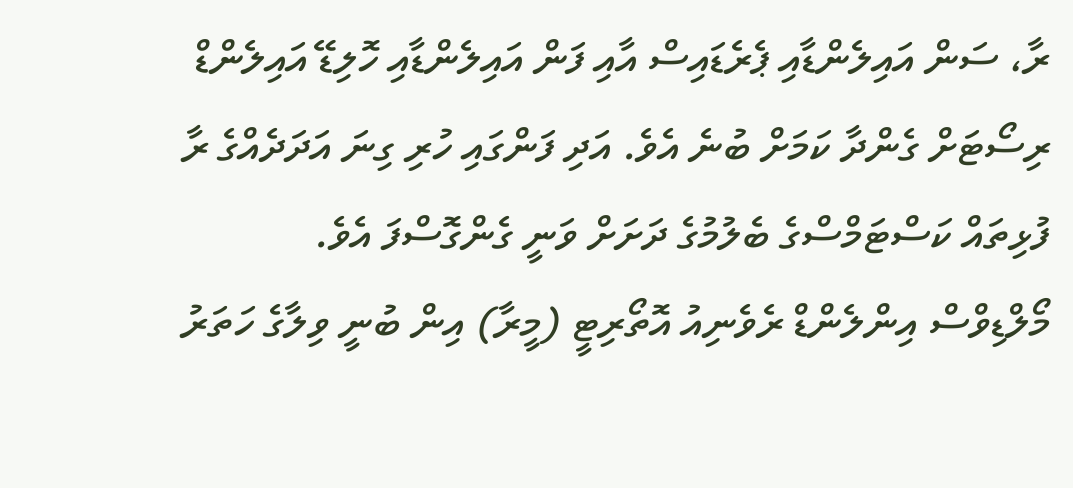ރާ، ސަން އައިލެންޑާއި ޕެރެޑައިސް އާއި ފަން އައިލެންޑާއި ހޮލިޑޭ އައިލެންޑް ރިސޯޓަށް ގެންދާ ކަމަށް ބުނެ އެވެ. އަދި ފަންގައި ހުރި ގިނަ އަދަދެއްގެ ރާ ފުޅިތައް ކަސްޓަމްސްގެ ބެލުމުގެ ދަށަށް ވަނީ ގެންގޮސްފަ އެވެ.
މޯލްޑިވްސް އިންލެންޑް ރެވެނިއު އޮތޯރިޓީ (މީރާ) އިން ބުނީ ވިލާގެ ހަތަރު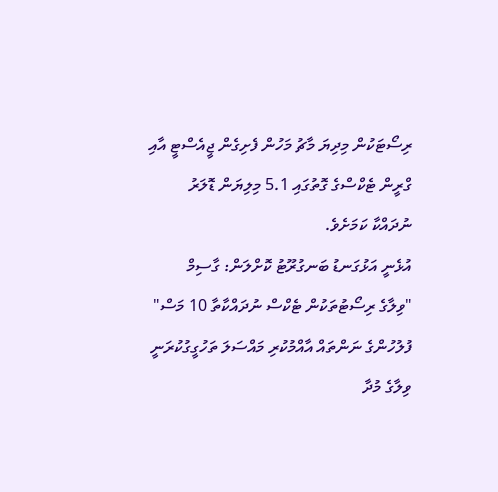ރިސޯޓަކުން މިދިޔަ މާޗު މަހުން ފެށިގެން ޖީއެސްޓީ އާއި ގްރީން ޓެކްސްގެ ގޮތުގައި 5.1 މިލިޔަން ޑޮލަރު ނުދައްކާ ކަމަށެވެ.
އުޅެނީ އަޅުގަނޑު ބަނގުރޫޓު ކޮށްލަން: ގާސިމް
"ވިލާގެ ރިސޯޓުތަކުން ޓެކްސް ނުދައްކާތާ 10 މަސް"
ފުލުހުންގެ ނަންތައް އާއްމުކުރި މައްސަލަ ތަހުގީގުކުރަނީ
ވިލާގެ މުދާ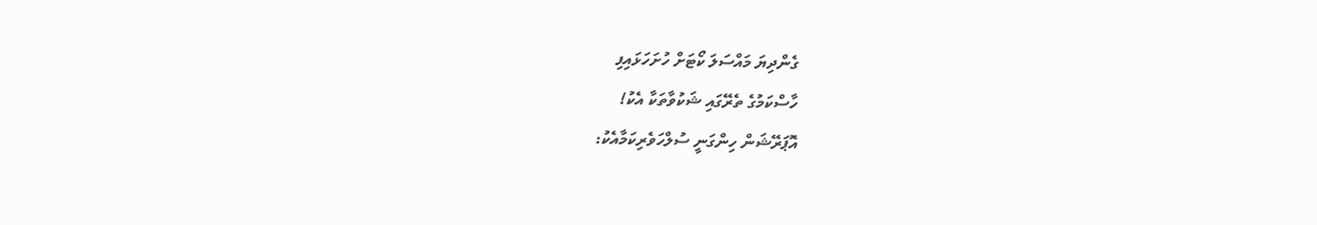ގެންދިޔަ މައްސަލަ ކޯޓަށް ހުށަހަޅައިފި
ހާސްކަމުގެ ތެރޭގައި ޝަކުވާތަކާ އެކު!
އޮޕަރޭޝަން ހިންގަނީ ސުލްހަވެރިކަމާއެކު: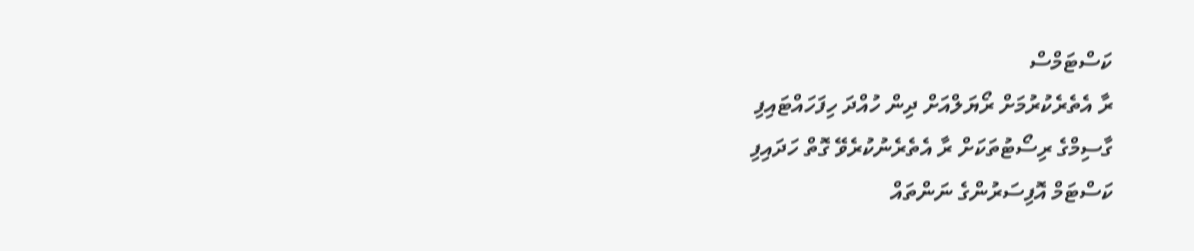ކަސްޓަމްސް
ރާ އެތެރެކުރުމަށް ރޯޔަލްއަށް ދިން ހުއްދަ ހިފަހައްޓައިފި
ގާސިމްގެ ރިސޯޓުތަކަށް ރާ އެތެރެނުކުރެވޭ ގޮތް ހަދައިފި
ކަސްޓަމް އޮފިސަރުންގެ ނަންތައް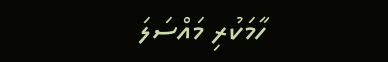ހާމަކުރި މައްސަލަ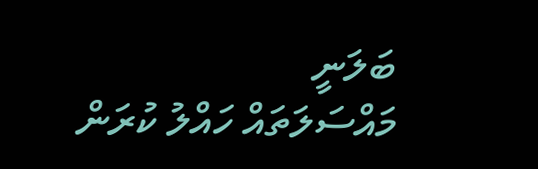ބަލަނީ
މައްސަލަތައް ހައްލު ކުރަން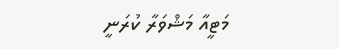މަޓީއާ މަޝްވަރާ ކުރަނީ